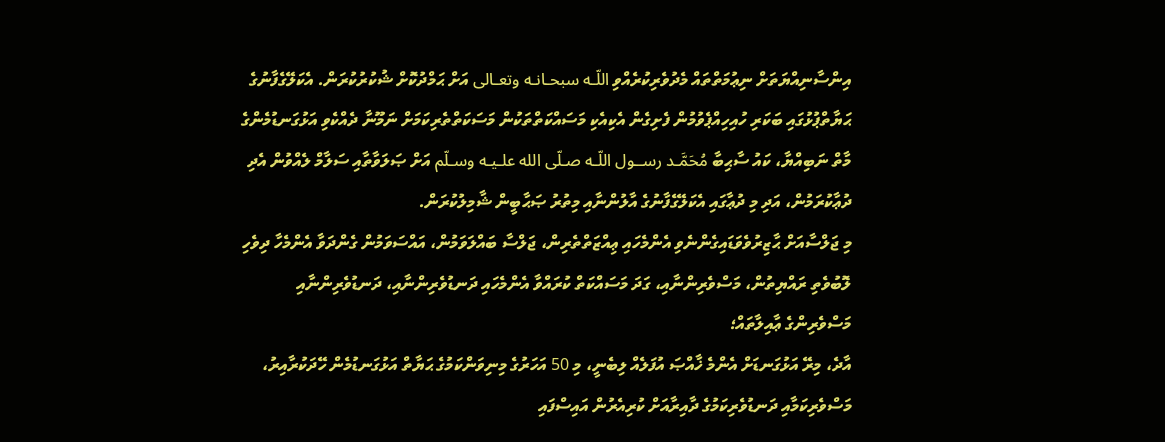އިންސާނިއްޔަތަށް ނިޢުމަތްތައް މެދުވެރިކުރެއްވި اللّـه سبحـانـه وتعـالى އަށް ޙަމްދުކޮށް ޝުކުރުކުރަން. އެކަލޭގެފާނުގެ ޙަޔާތްޕުޅުގައި ބަކަރި ހުއިހިއްޕެވުމުން ފެށިގެން އެކިއެކި މަސައްކަތްތަކުން މަސަކަތްތެރިކަމަށް ނަމޫނާ ދެއްކެވި އަޅުގަނޑުމެންގެ މާތް ނަބިއްޔާ، ކައު ސާޙިބާ مُحَمَّـد رســول اللّـه صـلّى الله علـيـه وسـلّم އަށް ޞަލަވާތާއި ސަލާމް ލެއްވުން އެދި ދުޢާކުރަމުން، އަދި މި ދުޢާގައި އެކަލޭގެފާނުގެ އާލުންނާއި މިތުރު ޞަޙާބީން ޝާމިލުކުރަން.
މި ޖަލްސާއަށް ޙާޒިރުވެވަޑައިގެންނެވި އެންމެހައި ޢިއްޒަތްތެރިން، ޖަލްސާ ބައްލަވަމުން، އައްސަވަމުން ގެންދަވާ އެންމެހާ ދިވެހި ލޮބުވެތި ރައްޔިތުން، މަސްވެރިންނާއި، ގަދަ މަސައްކަތް ކުރައްވާ އެންމެހައި ދަނޑުވެރިންނާއި، ދަނޑުވެރިންނާއި މަސްވެރިންގެ ޢާއިލާތައް؛
އާދެ، މިރޭ އަޅުގަނޑަށް އެންމެ ޚާއްޞަ އުފަލެއް ލިބެނީ، މި 50 އަހަރުގެ މިނިވަންކަމުގެ ޙަޔާތް އަޅުގަނޑުމެން ހޭދަކުރާއިރު، މަސްވެރިކަމާއި ދަނޑުވެރިކަމުގެ ދާއިރާއަށް ކުރިއެރުން އައިސްފައި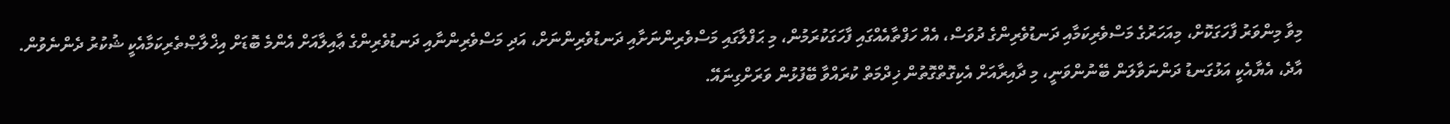މިވާ މިންވަރު ފާހަގަކޮށް، މިއަހަރުގެ މަސްވެރިކަމާއި ދަނޑުވެރިންގެ ދުވަސް، އެއް ހަފްތާއެއްގައި ފާހަގަކުރަމުން، މި ޙަފްލާގައި މަސްވެރިންނަށާއި ދަނޑުވެރިންނަށް، އަދި މަސްވެރިންނާއި ދަނޑުވެރިންގެ ޢާއިލާއަށް އެންމެ ބޮޑަށް އިޚްލާޞްތެރިކަމާއެކީ ޝުކުރު ދެންނެވުން.
އާދެ، އެޔާއެކީ އަޅުގަނޑު ދަންނަވާލަން ބޭނުންވަނީ، މި ދާއިރާއަށް އެކިގޮތްގޮތުން ޚިދްމަތް ކުރައްވާ ބޭފުޅުން ވަރަށްގިނައޭ.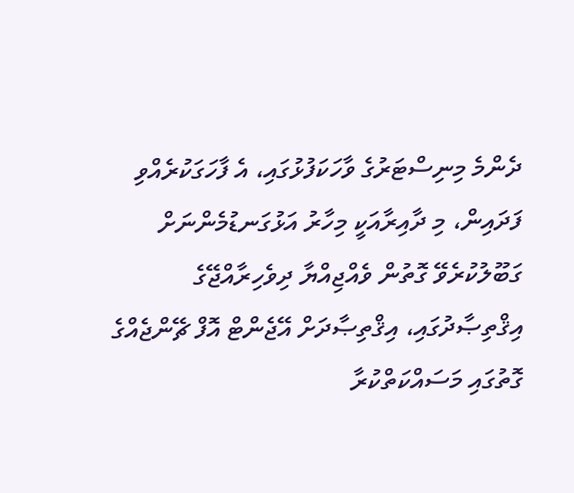ދެންމެ މިނިސްޓަރުގެ ވާހަކަފުޅުގައި، އެ ފާހަގަކުރެއްވި ފަދައިން، މި ދާއިރާއަކީ މިހާރު އަޅުގަނޑުމެންނަށް ގަބޫލުކުރެވޭ ގޮތުން ވެއްޖިއްޔާ ދިވެހިރާއްޖޭގެ އިޤްތިޞާދުގައި، އިޤްތިޞާދަށް އޭޖެންޓް އޮފް ޗޭންޖެއްގެ ގޮތުގައި މަސައްކަތްކުރާ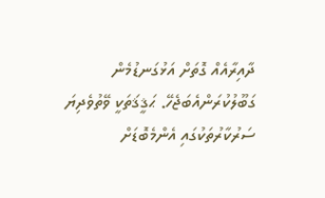ދާއިރާއެއް ގޮތަށް އަޅުގަނޑުމެން ގަބޫލުކުރަންއެބަޖެހޭ. ޙަޤީޤަތަކީ ވޭތުވެދިޔަ ސަރުކާރުތަކުގައި އެންމެބޮޑަށް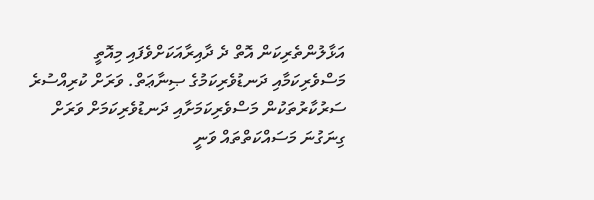އަޅާލުންތެރިކަން އޮތް ދެ ދާއިރާއަކަށްވެފައި މިއޮތީ މަސްވެރިކަމާއި ދަނޑުވެރިކަމުގެ ޞިނާޢަތް. ވަރަށް ކުރިއްސުރެ ސަރުކާރުތަކުން މަސްވެރިކަމަށާއި ދަނޑުވެރިކަމަށް ވަރަށް ގިނަގުނަ މަސައްކަތްތައް ވަނީ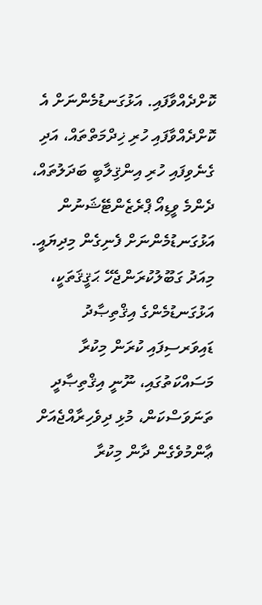ކޮށްދެއްވާފައި. އަޅުގަނޑުމެންނަށް އެ ކޮށްދެއްވާފައި ހުރި ޚިދްމަތްތައް، އަދި ގެނެވިފައި ހުރި އިންޤިލާބީ ބަދަލުތައް، ދެންމެ ވީޑިއޯ ޕްރެޒެންޓޭޝަނުން އަޅުގަނޑުމެންނަށް ފެނިގެން މިދިޔައީ.
މިއަދު ގަބޫލުކުރަންޖެހޭ ޙަޤީޤަތަކީ، އަޅުގަނޑުމެންގެ އިޤްތިޞާދު ޑައިވަރސިފައި ކުރަން މިކުރާ މަސައްކަތުގައި، ނޫނީ އިޤްތިޞާދީ ތަނަވަސްކަން، މުޅި ދިވެހިރާއްޖެއަށް ޢާންމުވެގެން ދާން މިކުރާ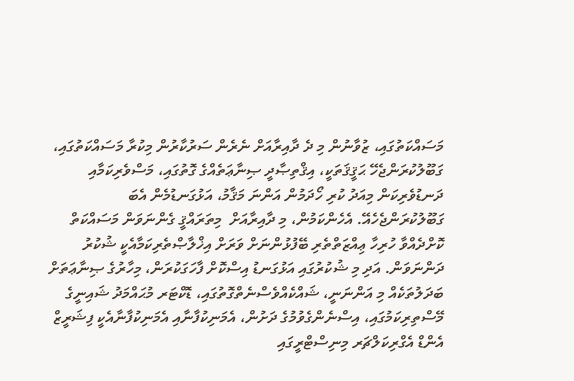މަސައްކަތުގައި، ޒުވާނުން މި ދެ ދާއިރާއަށް ނެރެން ސަރުކާރުން މިކުރާ މަސައްކަތުގައި، ގަބޫލުކުރަންޖެހޭ ޙަޤީޤަތަކީ، އިޤްތިޞާދީ ޞިނާޢަތެއްގެ ގޮތުގައި، މަސްވެރިކަމާއި ދަނޑުވެރިކަން މިއަދު ކުރި ހޯދަމުން އަންނަ މަޤާމު، އަޅުގަނޑުމެން އެބަ ގަބޫލުކުރަންޖެހެއޭ. އެހެންކަމުން، މި ދާއިރާއަށް  މިތަރައްޤީ ގެންނަވަން މަސައްކަތް ކޮށްދެއްވާ ހުރިހާ ޢިއްޒަތްތެރި ބޭފުޅުންނަށް ވަރަށް އިޚްލާޞްތެރިކަމާއެކީ ޝުކުރު ދަންނަވަން. އަދި މި ޝުކުރުގައި އަޅުގަނޑު އިސްކޮށް ފާހަގަކުރަން، މިހާރުގެ ޞިނާޢަތަށް ބަދަލުތަކެއް މި އަންނަނީ، ޝައްކެއްވެސްނެތްގޮތުގައި، ޑޮކްޓަރ މުޙައްމަދު ޝައިނީގެ މޭސްތިރިކަމުގައި، އިސްނެންގެވުމުގެ ދަށުން، އެމަނިކުފާނާއި އެމަނިކުފާނާއެކީ ފިޝަރީޒް އެންޑް އެގްރިކަލްޗަރ މިނިސްޓްރީގައި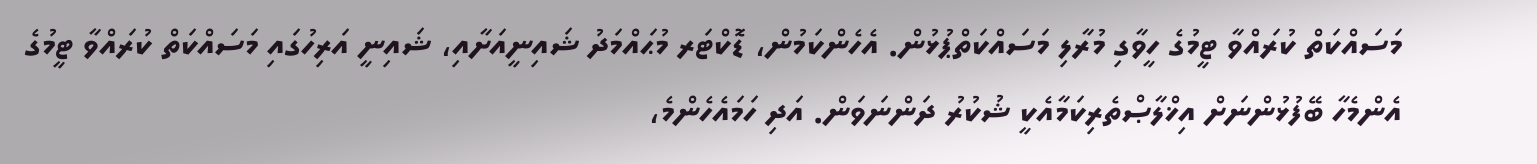މަސައްކަތް ކުރައްވާ ޓީމުގެ ހީވާގި މުރާލި މަސައްކަތްޕުޅުން. އެހެންކަމުން، ޑޮކްޓަރ މުޙައްމަދު ޝައިނީއަށާއި، ޝައިނީ އަރިހުގައި މަސައްކަތް ކުރައްވާ ޓީމުގެ އެންމެހާ ބޭފުޅުންނަށް އިޚްލާޞްތެރިކަމާއެކީ ޝުކުރު ދަންނަވަން. އަދި ހަމައެހެންމެ،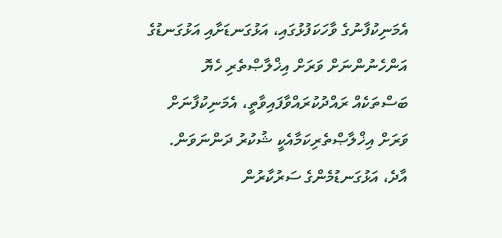އެމަނިކުފާނުގެ ވާހަކަފުޅުގައި، އަޅުގަނޑަށާއި އަޅުގަނޑުގެ އަންހެނުންނަށް ވަރަށް އިޚްލާޞްތެރި ހެޔޮ ބަސްތަކެއް ރައްދުކުރައްވާފައިވާތީ، އެމަނިކުފާނަށް ވަރަށް އިޚްލާޞްތެރިކަމާއެކީ ޝުކުރު ދަންނަވަން.
އާދެ، އަޅުގަނޑުމެންގެ ސަރުކާރުން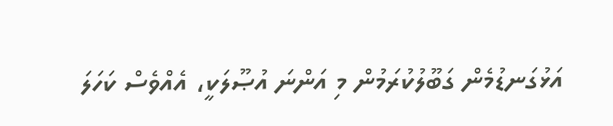އަޅުގަނޑުމެން ގަބޫލުކުރަމުން މި އަންނަ އުޞޫލަކީ، އެއްވެސް ކަހަލަ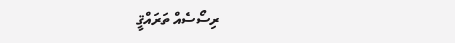ރިސޯސެއް ތަރައްޤީ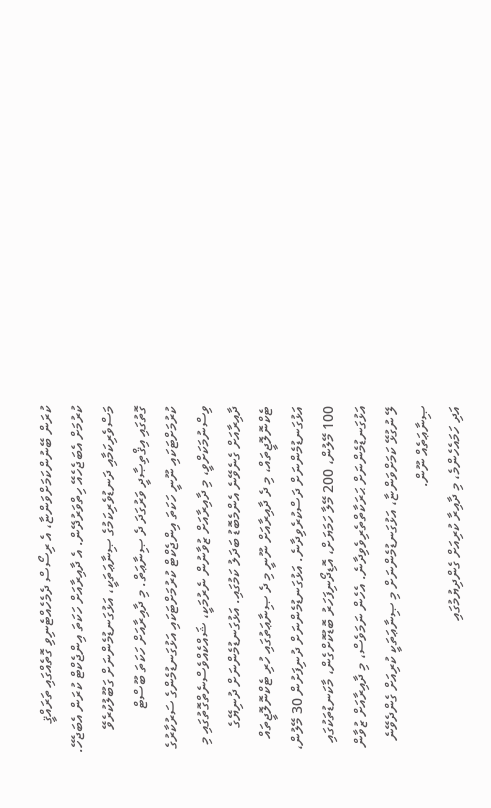ކުރަން ބޭނުންކަމަށްވަންޏާ، އެ ރިސޯސް ދެމެހެއްޓެނިވި ގޮތެއްގައި ތަރައްޤީ ކުރުމަށް އެބަޖެހެއޭ ހިތްވަރުދޭން. އެ ދާއިރާއަށް ހަކަތަ އިންޖެކްޓް ކުރަން އެބަޖެހޭ. މަސްވެރިކަމާއި ދަނޑުވެރިކަމުގެ ޞިނާޢަތަކީ، އަޅުގަނޑުމެންނަށް ގަބޫލުކުރެވޭ ގޮތުގައި އިޤްތިޞާދީ ވަރުގަދަ ދެ ޞިނާޢަތް. މި ދާއިރާއަށް ހަކަތަ ބޫސްޓް ކުރުމަށްޓަކައި ނޫނީ ހަކަތަ އިންޖެކްޓް ކުރުމަށްޓަކައި އަޅުގަނޑުމެންގެ ސަރުކާރުގެ ވިސްނުމަކަށްވީ، މި ދާއިރާއަށް ޒުވާނުން ނެރުމަކީ، ޝައްކެއްވެސްނެތްގޮތުގައި މި ދާއިރާއަށް ގެނެވޭނެ އެންމެބޮޑު ބަދަލު ކަމުގައި. އަޅުގަނޑުމެންނަށް ދުނިޔޭގެ ޓެކްނޮލޮޖީތައް، މި ދެ ދާއިރާއަށް ނޫނީ މި ދެ ޞިނާޢަތުގައި ހުރި ޓެކްނޮލޮޖީތައް އަޅުގަނޑުމެންނަށް ދަސްކުރެވިދާނެ. އަޅުގަނޑުމެންނަށް ދުނިފަށުން 30 މޭލުން، 100 މޭލުން، 200 މޭލާ ހަމަޔަށް، އޮޑިދޯނިފަހަރު ބޮޑުކޮށްގެން، މާކަނޑުތަކުގައި އަޅުގަނޑުމެންނަށް ޙަރަކާތްތެރިވެވިދާނެ. އެހެން ނަމަވެސް، މި ދާއިރާއަށް ޒުވާން ލޭ ނުގުޅޭ ކަމަށްވަންޏާ، އަޅުގަނޑުމެންނަށް މި ޞިނާޢަތަކީ ކުރިއަށް ގެންދެވޭނެ ޞިނާޢަތެއް ނޫން.
އަދި ހަމައެހެންމެ، މި ދާއިރާ ކުރިއަށް ގެންދިޔުމުގައި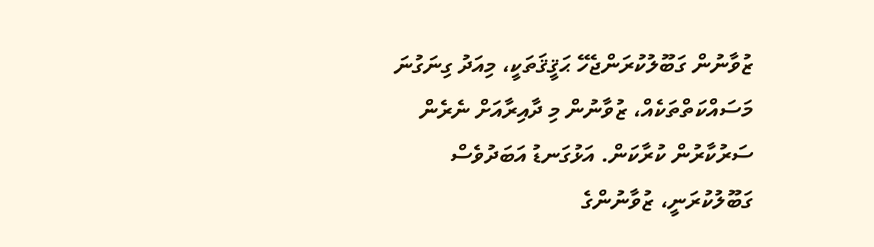ޒުވާނުން ގަބޫލުކުރަންޖެހޭ ޙަޤީޤަތަކީ، މިއަދު ގިނަގުނަ މަސައްކަތްތަކެއް، ޒުވާނުން މި ދާއިރާއަށް ނެރެން ސަރުކާރުން ކުރާކަން. އަޅުގަނޑު އަބަދުވެސް ގަބޫލުކުރަނީ، ޒުވާނުންގެ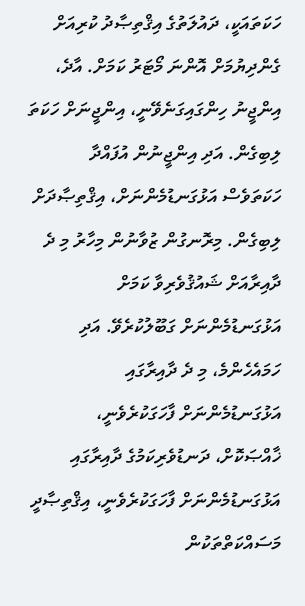ހަކަތައަކީ، ދައުލަތުގެ އިޤްތިޞާދު ކުރިއަށް ގެންދިޔުމަށް އޮންނަ މޯޓަރު ކަމަށް. އާދެ، އިންޖީނު ހިންގައިގަނެވޭނީ، އިންޖީނަށް ހަކަތަ ލިބިގެން. އަދި އިންޖީނުން އުފައްދާ ހަކަތަވެސް އަޅުގަނޑުމެންނަށް، އިޤްތިޞާދަށް ލިބިގެން. މިރޮނގުން ޒުވާނުން މިހާރު މި ދެ ދާއިރާއަށް ޝައުޤުވެރިވާ ކަމަށް އަޅުގަނޑުމެންނަށް ގަބޫލުކުރެވޭ. އަދި ހަމައެހެންމެ، މި ދެ ދާއިރާގައި އަޅުގަނޑުމެންނަށް ފާހަގަކުރެވެނީ، ޚާއްޞަކޮށް، ދަނޑުވެރިކަމުގެ ދާއިރާގައި އަޅުގަނޑުމެންނަށް ފާހަގަކުރެވެނީ، އިޤްތިޞާދީ މަސައްކަތްތަކުން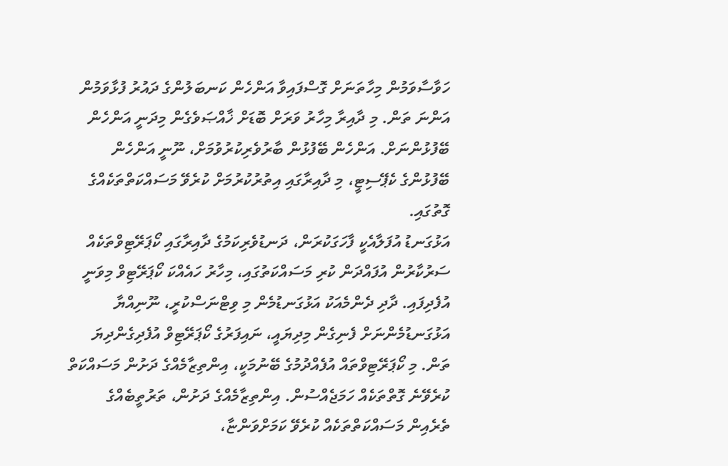ހަވާސާވަމުން މިހާތަނަށް ގޮސްފައިވާ އަންހެން ކަނބަލުންގެ ދައުރު ފުޅާވަމުން އަންނަ ތަން. މި ދާއިރާ މިހާރު ވަރަށް ބޮޑަށް ޚާއްޞަވެގެން މިދަނީ އަންހެން ބޭފުޅުންނަށް. އަންހެން ބޭފުޅުން ބާރުވެރިކުރުވުމަށް، ނޫނީ އަންހެން ބޭފުޅުންގެ ކެޕޭސިޓީ، މި ދާއިރާގައި އިތުރުކުރުމަށް ކުރެވޭ މަސައްކަތްތަކެއްގެ ގޮތުގައި.
އަޅުގަނޑު އުފަލާއެކީ ފާހަގަކުރަން، ދަނޑުވެރިކަމުގެ ދާއިރާގައި ކޯޕަރޭޓިވްތަކެއް ސަރުކާރުން އުފައްދަން ކުރި މަސައްކަތުގައި، މިހާރު ހައެއްކަ ކޯޕަރޭޓިވް މިވަނީ އުފެދިފައި. ދާދި ދެންމެއަކު އަޅުގަނޑުމެން މި ވިޓްނަސްކުރީ، ނޫނިއްޔާ އަޅުގަނޑުމެންނަށް ފެނިގެން މިދިޔައީ، ނައިފަރުގެ ކޯޕަރޭޓިވް އުފެދިގެންދިޔަ ތަން. މި ކޯޕަރޭޓިވްތައް އުފެއްދުމުގެ ބޭނުމަކީ، އިންތިޒާމެއްގެ ދަށުން މަސައްކަތް ކުރެވޭނެ ގޮތްތަކެއް ހަމަޖެއްސުން. އިންތިޒާމެއްގެ ދަށުން، ތަރުތީބެއްގެ ތެރެއިން މަސައްކަތްތަކެއް ކުރެވޭ ކަމަށްވަންޏާ،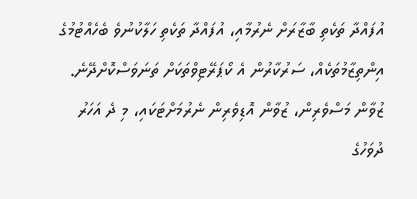އުފައްދާ ތަކެތި ބާޒާރަށް ނެރުމާއި، އުފައްދާ ތަކެތި ހަލާކުނުވެ ބެހެއްޓުމުގެ އިންތިޒާމުތަކެއް، ސަރުކާރުން އެ ކޯޕަރޭޓިވްތަކަށް ތަނަވަސްކޮށްދޭނެ. ޒުވާން މަސްވެރިން، ޒުވާން އޮޑިވެރިން ނެރުމަށްޓަކައި، މި ދެ އަހަރު ދުވަހުގެ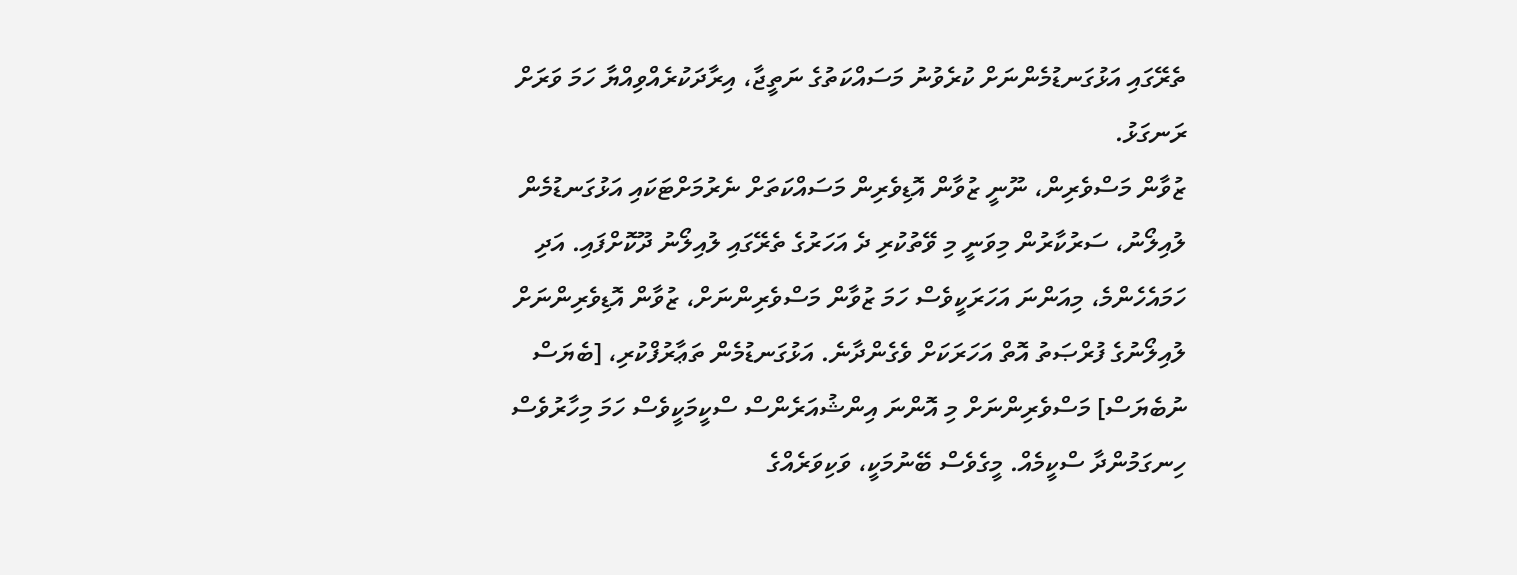ތެރޭގައި އަޅުގަނޑުމެންނަށް ކުރެވުނު މަސައްކަތުގެ ނަތީޖާ، އިރާދަކުރެއްވިއްޔާ ހަމަ ވަރަށް ރަނގަޅު.
ޒުވާން މަސްވެރިން، ނޫނީ ޒުވާން އޮޑިވެރިން މަސައްކަތަށް ނެރުމަށްޓަކައި އަޅުގަނޑުމެން ލުއިލޯނު، ސަރުކާރުން މިވަނީ މި ވޭތުކުރި ދެ އަހަރުގެ ތެރޭގައި ލުއިލޯނު ދޫކޮށްފައި. އަދި ހަމައެހެންމެ، މިއަންނަ އަހަރަކީވެސް ހަމަ ޒުވާން މަސްވެރިންނަށް، ޒުވާން އޮޑިވެރިންނަށް ލުއިލޯނުގެ ފުރްޞަތު އޮތް އަހަރަކަށް ވެގެންދާނެ. އަޅުގަނޑުމެން ތަޢާރުފްކުރި، [ބެޔަސް ނުބެޔަސް] މަސްވެރިންނަށް މި އޮންނަ އިންޝުއަރެންސް ސްކީމަކީވެސް ހަމަ މިހާރުވެސް ހިނގަމުންދާ ސްކީމެއް. މީގެވެސް ބޭނުމަކީ، ވަކިވަރެއްގެ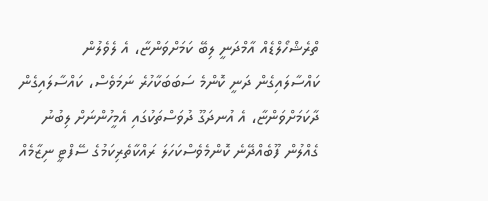ތްރެޝްހޯލްޑެއް އާމްދަނީ ލިބޭ ކަމަށްވަންޏާ، އެ ލެވެލުން ކައްސާލައިގެން ދަނީ ކޮންމެ ސަބަބަކާހުރެ ނަމަވެސް، ކައްސާލައިގެން ދާކަމަށްވަންޏާ، އެ އުނދަގޫ ދުވަސްތަކުގައި އެމީހުންނަށް ލިބުނު ގެއްލުން ފޫބެއްދޭނެ ކޮންމެވެސްކަހަލަ ރައްކާތެރިކަމުގެ ސޭފްޓީ ނިޒާމެއް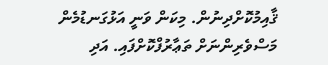ޤާއިމުކޮށްދިނުން. މިކަން ވަނީ އަޅުގަނޑުމެން މަސްވެރިންނަށް ތަޢާރުފްކޮށްފައި. އަދި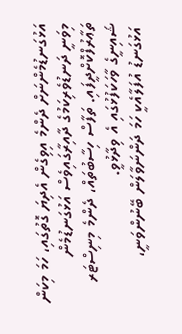އަޅުގަނޑުމެންނަށް ދެންމެ އިވިގެން އެދިޔަ ގޮތުގައި، ހަމަ މިކަން މިވަނީ ދަނޑުވެރިކަމުގެ ދާއިރާގައިވެސް އަޅުގަނޑުމެން ތަޢާރުފްކޮށްދީފައި. ތަފާސް ހިސާބުތައް، ދެންމެ މިނިސްޓަރ ޝައިނީގެ ވާހަކަފުޅުގައި އެ ވިދާޅުވީ.
 އަޅުގަނޑު އުފަލާއެކީ ހަމަ ދަންނަވާލަން ބޭނުންވަނީ،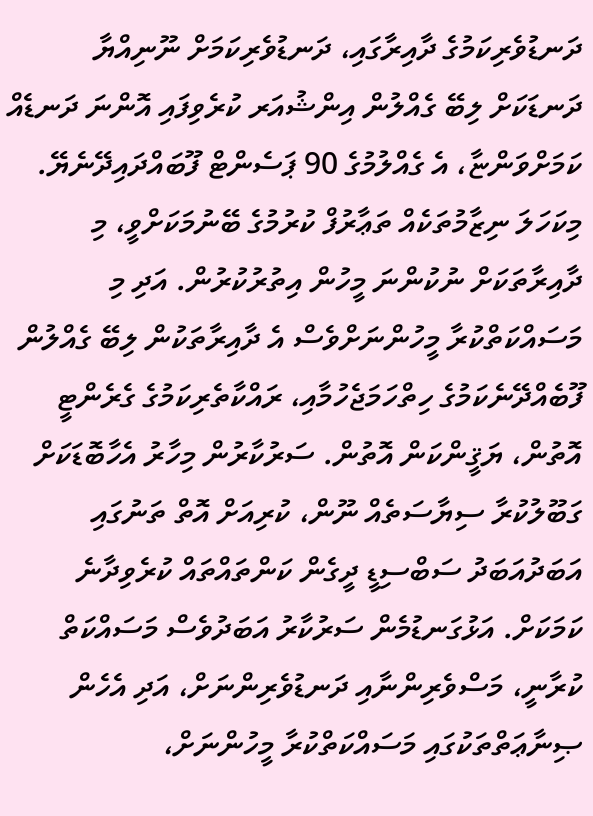ދަނޑުވެރިކަމުގެ ދާއިރާގައި، ދަނޑުވެރިކަމަށް ނޫނިއްޔާ ދަނޑަކަށް ލިބޭ ގެއްލުން އިންޝުއަރ ކުރެވިފައި އޮންނަ ދަނޑެއް ކަމަށްވަންޏާ، އެ ގެއްލުމުގެ 90 ޕަސެންޓް ފޫބައްދައިދޭނެޔޭ. މިކަހަލަ ނިޒާމުތަކެއް ތަޢާރުފް ކުރުމުގެ ބޭނުމަކަށްވީ، މި ދާއިރާތަކަށް ނުކުންނަ މީހުން އިތުރުކުރުން. އަދި މި މަސައްކަތްކުރާ މީހުންނަށްވެސް އެ ދާއިރާތަކުން ލިބޭ ގެއްލުން ފޫބެއްދޭނެކަމުގެ ހިތްހަމަޖެހުމާއި، ރައްކާތެރިކަމުގެ ގެރެންޓީ އޮތުން، ޔަޤީންކަން އޮތުން. ސަރުކާރުން މިހާރު އެހާބޮޑަކަށް ގަބޫލުކުރާ ސިޔާސަތެއް ނޫން، ކުރިއަށް އޮތް ތަނުގައި އަބަދުއަބަދު ސަބްސިޑީ ދީގެން ކަންތައްތައް ކުރެވިދާނެ ކަމަކަށް. އަޅުގަނޑުމެން ސަރުކާރު އަބަދުވެސް މަސައްކަތް ކުރާނީ، މަސްވެރިންނާއި ދަނޑުވެރިންނަށް، އަދި އެހެން ޞިނާޢަތްތަކުގައި މަސައްކަތްކުރާ މީހުންނަށް،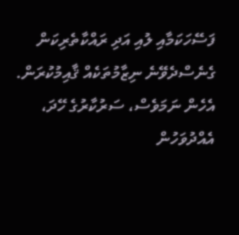ފަސޭހަކަމާއި ލުއި އަދި ރައްކާތެރިކަން ގެނެސްދެވޭނެ ނިޒާމުތަކެއް ޤާއިމުކުރަން. އެހެން ނަމަވެސް، ސަރުކާރުގެ ހޭދަ، އެއްދުވަހުން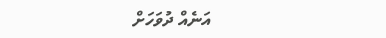އަނެއް ދުވަހަށް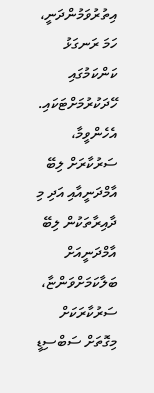އިތުރުވަމުންދަނީ، ހަމަ ރަނގަޅު ކަންކަމުގައި ހޭދަކުރުމަށްޓަކައި. އެހެންވީމާ، ސަރުކާރަށް ލިބޭ އާމްދަނީއާއި އަދި މި ދާއިރާތަކުން ލިބޭ އާމްދަނީއަށް ބަލާކަމަށްވަންޏާ، ސަރުކާރަކަށް މިގޮތަށް ސަބްސިޑީ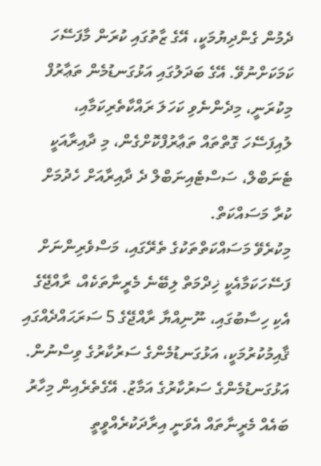ދެމުން ގެންދިޔުމަކީ، އޭގެ ޒާތުގައި ކުރަން މާފަސޭހަ ކަމަކަށްނުވޭ. އޭގެ ބަދަލުގައި އަޅުގަނޑުމެން ތަޢާރުފް މިކުރަނީ، މިދެންނެވި ކަހަލަ ރައްކާތެރިކަމާއި، ލުއިފަސޭހަ ގޮތްތައް ތަޢާރުފްކޮށްގެން، މި ދާއިރާއަކީ ޓެނަބްލް، ސަސްޓެއިނަބްލް ދެ ދާއިރާއަށް ހެދުމަށް ކުރާ މަސައްކަތް.
މިކުރެވޭ މަސައްކަތްތަކުގެ ތެރޭގައި، މަސްވެރިންނަށް ފަސޭހަކަމާއެކީ ޚިދްމަތް ލިބޭނެ މެރީނާތަކެއް، ރާއްޖޭގެ އެކި ހިސާބުގައި، ނޫނިއްޔާ ރާއްޖޭގެ 5 ސަރަޙައްދެއްގައި ޤާއިމުކުރުމަކީ، އަޅުގަނޑުމެންގެ ސަރުކާރުގެ ވިސްނުން. އަޅުގަނޑުމެންގެ ސަރުކާރުގެ އަމާޒު. އޭގެތެރެއިން މިހާރު ބައެއް މެރީނާތައް އެވަނީ އިރާދަކުރެއްވީތީ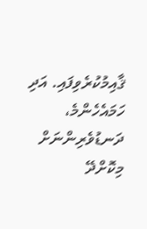ޤާއިމުކުރެވިފައި. އަދި ހަމައެހެންމެ، ދަނޑުވެރިންނަށް މިކޮށްދޭ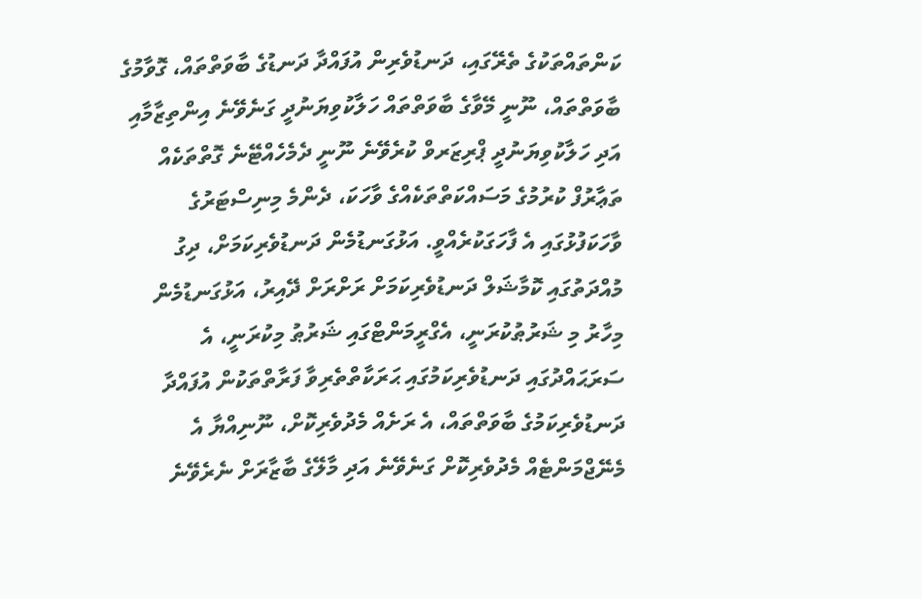ކަންތައްތަކުގެ ތެރޭގައި، ދަނޑުވެރިން އުފައްދާ ދަނޑުގެ ބާވަތްތައް، ގޮވާމުގެ ބާވަތްތައް، ނޫނީ މޭވާގެ ބާވަތްތައް ހަލާކުވިޔަނުދީ ގަނެވޭނެ އިންތިޒާމާއި އަދި ހަލާކުވިޔަނުދީ ޕްރިޒަރވް ކުރެވޭނެ ނޫނީ ދެމެހެއްޓޭނެ ގޮތްތަކެއް ތަޢާރުފް ކުރުމުގެ މަސައްކަތްތަކެއްގެ ވާހަކަ، ދެންމެ މިނިސްޓަރުގެ ވާހަކަފުޅުގައި އެ ފާހަގަކުރެއްވީ. އަޅުގަނޑުމެން ދަނޑުވެރިކަމަށް، ދިގު މުއްދަތުގައި ކޮމާޝަލް ދަނޑުވެރިކަމަށް ރަށްރަށް ދޭއިރު، އަޅުގަނޑުމެން މިހާރު މި ޝަރުޠުކުރަނީ، އެގްރީމަންޓްގައި ޝަރުޠު މިކުރަނީ، އެ ސަރަޙައްދުގައި ދަނޑުވެރިކަމުގައި ޙަރަކާތްތެރިވާ ފަރާތްތަކުން އުފައްދާ ދަނޑުވެރިކަމުގެ ބާވަތްތައް، އެ ރަށެއް މެދުވެރިކޮށް، ނޫނިއްޔާ އެ މެނޭޖްމަންޓެއް މެދުވެރިކޮށް ގަނެވޭނެ އަދި މާލޭގެ ބާޒާރަށް ނެރެވޭނެ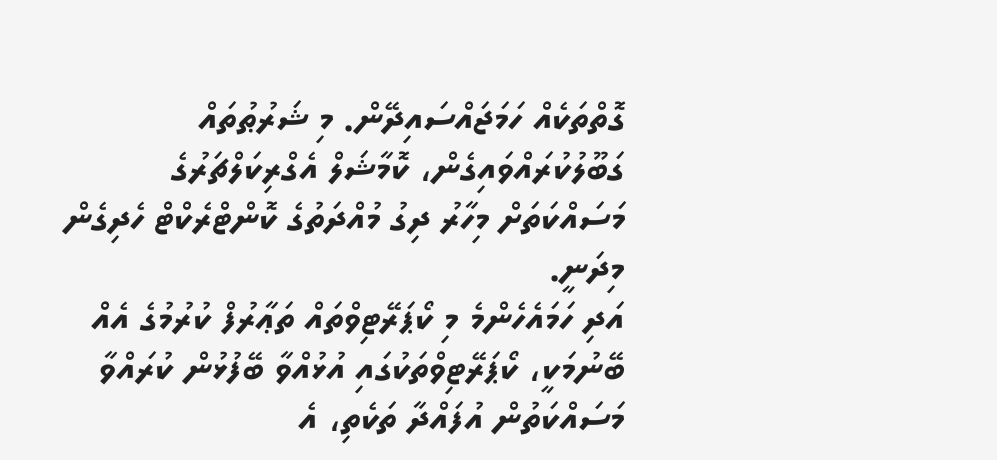ގޮތްތަކެއް ހަމަޖައްސައިދޭން. މި ޝަރުޠުތައް ގަބޫލުކުރައްވައިގެން، ކޮމާޝަލް އެގްރިކަލްޗަރުގެ މަސައްކަތަށް މިހާރު ދިގު މުއްދަތުގެ ކޮންޓްރެކްޓް ހެދިގެން މިދަނީ.
އަދި ހަމައެހެންމެ މި ކޯޕަރޭޓިވްތައް ތަޢާރުފް ކުރުމުގެ އެއް ބޭނުމަކީ، ކޯޕަރޭޓިވްތަކުގައި އުޅުއްވާ ބޭފުޅުން ކުރައްވާ މަސައްކަތުން އުފައްދާ ތަކެތި، އެ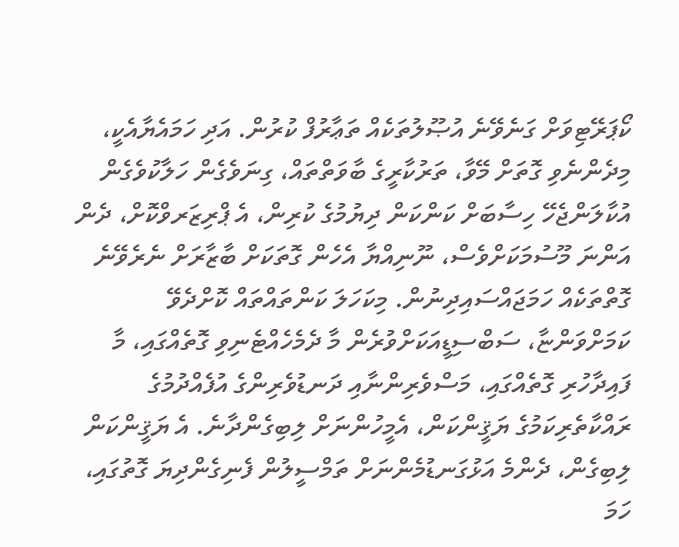ކޯޕަރޭޓިވަށް ގަނެވޭނެ އުޞޫލުތަކެއް ތަޢާރުފް ކުރުން. އަދި ހަމައެޔާއެކީ، މިދެންނެވި ގޮތަށް މޭވާ، ތަރުކާރީގެ ބާވަތްތައް، ގިނަވެގެން ހަލާކުވެގެން އުކާލަންޖެހޭ ހިސާބަށް ކަންކަން ދިޔުމުގެ ކުރިން، އެ ޕްރިޒަރވްކޮށް، ދެން އަންނަ މޫސުމަކަށްވެސް، ނޫނިއްޔާ އެހެން ގޮތަކަށް ބާޒާރަށް ނެރެވޭނެ ގޮތްތަކެއް ހަމަޖައްސައިދިނުން. މިކަހަލަ ކަންތައްތައް ކޮށްދެވޭ ކަމަށްވަންޏާ، ސަބްސިޑީއަކަށްވުރެން މާ ދެމެހެއްޓެނިވި ގޮތެއްގައި، މާ ފައިދާހުރި ގޮތެއްގައި، މަސްވެރިންނާއި ދަނޑުވެރިންގެ އުފެއްދުމުގެ ރައްކާތެރިކަމުގެ ޔަޤީންކަން، އެމީހުންނަށް ލިބިގެންދާނެ. އެ ޔަޤީންކަން ލިބިގެން، ދެންމެ އަޅުގަނޑުމެންނަށް ތަމްސީލުން ފެނިގެންދިޔަ ގޮތުގައި، ހަމަ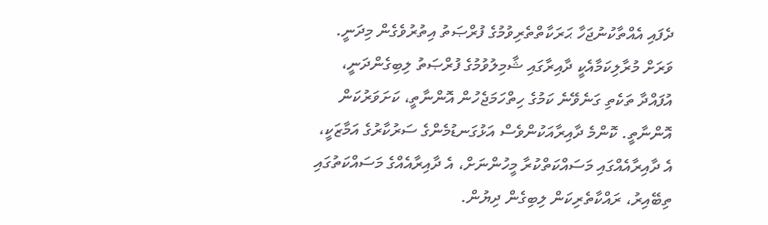ދެފައި އެއްތާކުނުޖަހާ ޙަރަކާތްތެރިވުމުގެ ފުރްޞަތު އިތުރުވެގެން މިދަނީ. ވަރަށް މުރާލިކަމާއެކީ ދާއިރާގައި ޝާމިލުވުމުގެ ފުރްޞަތު ލިބިގެންދަނީ، އުފައްދާ ތަކެތި ގަނެވޭނެ ކަމުގެ ހިތްހަމަޖެހުން އޮންނާތީ، ކަށަވަރުކަން އޮންނާތީ. ކޮންމެ ދާއިރާއަކުންވެސް އަޅުގަނޑުމެންގެ ސަރުކާރުގެ އަމާޒަކީ، އެ ދާއިރާއެއްގައި މަސައްކަތްކުރާ މީހުންނަށް، އެ ދާއިރާއެއްގެ މަސައްކަތުގައި ތިބޭއިރު، ރައްކާތެރިކަން ލިބިގެން ދިޔުން.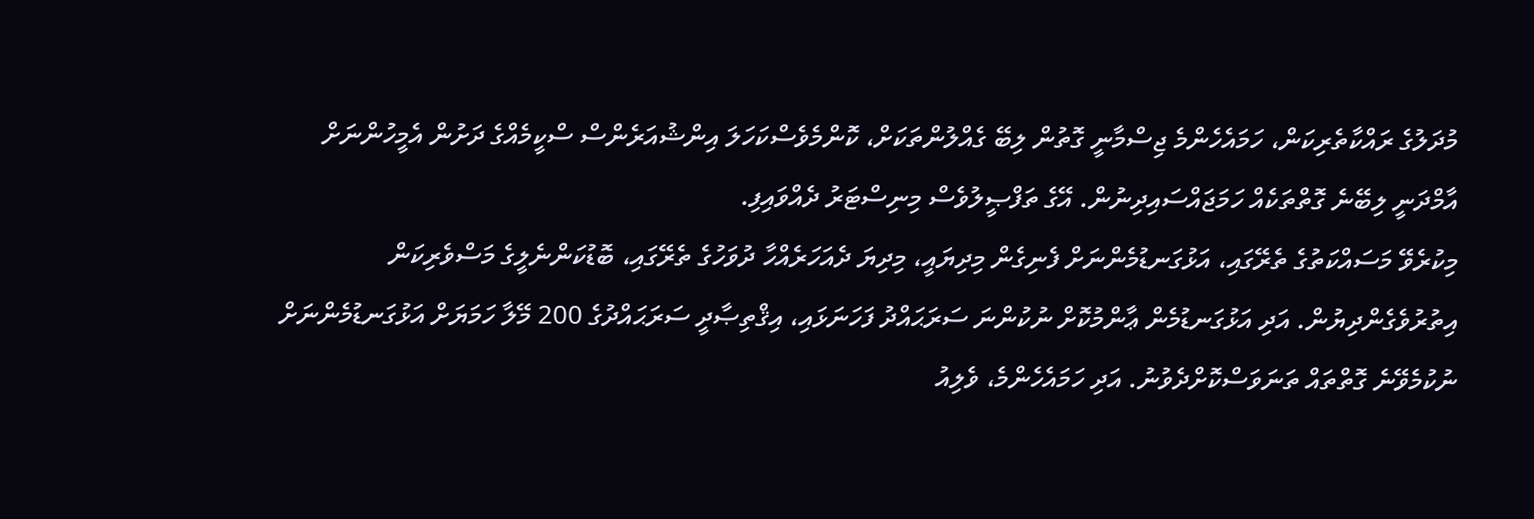މުދަލުގެ ރައްކާތެރިކަން، ހަމައެހެންމެ ޖިސްމާނީ ގޮތުން ލިބޭ ގެއްލުންތަކަށް، ކޮންމެވެސްކަހަލަ އިންޝުއަރެންސް ސްކީމެއްގެ ދަށުން އެމީހުންނަށް އާމްދަނީ ލިބޭނެ ގޮތްތަކެއް ހަމަޖައްސައިދިނުން. އޭގެ ތަފްޞީލުވެސް މިނިސްޓަރު ދެއްވައިފި.
މިކުރެވޭ މަސައްކަތުގެ ތެރޭގައި، އަޅުގަނޑުމެންނަށް ފެނިގެން މިދިޔައީ، މިދިޔަ ދެއަހަރެއްހާ ދުވަހުގެ ތެރޭގައި، ބޮޑުކަންނެލީގެ މަސްވެރިކަން އިތުރުވެގެންދިޔުން. އަދި އަޅުގަނޑުމެން ޢާންމުކޮށް ނުކުންނަ ސަރަޙައްދު ފަހަނަޅައި، އިޤްތިޞާދީ ސަރަޙައްދުގެ 200 މޭލާ ހަމަޔަށް އަޅުގަނޑުމެންނަށް ނުކުމެވޭނެ ގޮތްތައް ތަނަވަސްކޮށްދެވުނު. އަދި ހަމައެހެންމެ، ވެލިއު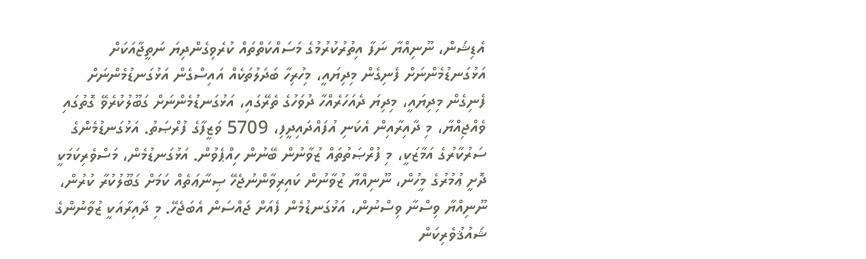އެޑިޝަން، ނޫނިއްޔާ ނަފާ އިތުރުކުރުމުގެ މަސައްކަތްތައް ކުރެވިގެންދިޔަ ނަތީޖާއަކަށް އަޅުގަނޑުމެންނަށް ފެނިގެން މިދިޔައީ، މިހުރިހާ ބަދަލުތަކެއް އައިސްގެން އަޅުގަނޑުމެންނަށް ފެނިގެން މިދިޔައީ، މިދިޔަ ދެއަހަރެއްހާ ދުވަހުގެ ތެރޭގައި، އަޅުގަނޑުމެންނަށް ގަބޫލުކުރެވޭ ގޮތުގައި ވެއްޖިއްޔާ، މި ދާއިރާއިން އެކަނި އުފައްދައިދީފި، 5709 ވަޒީފާގެ ފުރްޞަތު. އަޅުގަނޑުމެންގެ ސަރުކާރުގެ އަމާޒަކީ، މި ފުރްޞަތުތައް ޒުވާނުން ބޭނުން ހިއްޕެވުން. އަޅުގަނޑުމެން، މަސްވެރިކަމަކީ ދޮށީ ޢުމުރުގެ މީހުން، ނޫނިއްޔާ ޒުވާނުން ކައިރިވާންނުޖެހޭ ޞިނާޢަތެއް ކަމަށް ގަބޫލުކުރާ ކުރުން، ނޫނިއްޔާ ވިސްނާ ވިސްނުން، އަޅުގަނޑުމެން ފެއަށް ޖައްސަން އެބަޖެހޭ. މި ދާއިރާއަކީ ޒުވާނުންގެ ޝައުޤުވެރިކަން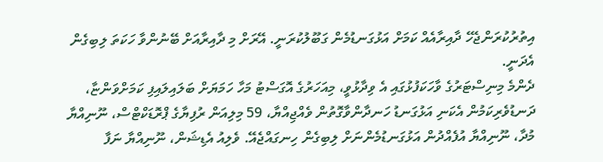އިތުރުކުރަންޖެހޭ ދާއިރާއެއް ކަމަށް އަޅުގަނޑުމެން ގަބޫލުކުރަނީ. އޭރަށް މި ދާއިރާއަށް ބޭނުންވާ ހަކަތަ ލިބިގެން އެދަނީ.
ދެންމެ މިނިސްޓަރުގެ ވާހަކަފުޅުގައި އެ ވިދާޅުވީ، މިއަހަރުގެ އޮގަސްޓު މަހާ ހަމަޔަށް ބަލައިލައިފި ކަމަށްވަންޏާ، ދަނޑުވެރިކަމުން އެކަނި އަޅުގަނޑު ހަނދާންވާގޮތުން ވެއްޖިއްޔާ، 59 މިލިއަން ރުފިޔާގެ ޕްރޮޑަކްޓްސް، ނޫނިއްޔާ މުދާ، ނޫނިއްޔާ އުފެއްދުން އަޅުގަނޑުމެންނަށް ލިބިގެން ހިނގައްޖެއޭ. ވެލިއު އެޑިޝަން، ނޫނިއްޔާ ނަފާ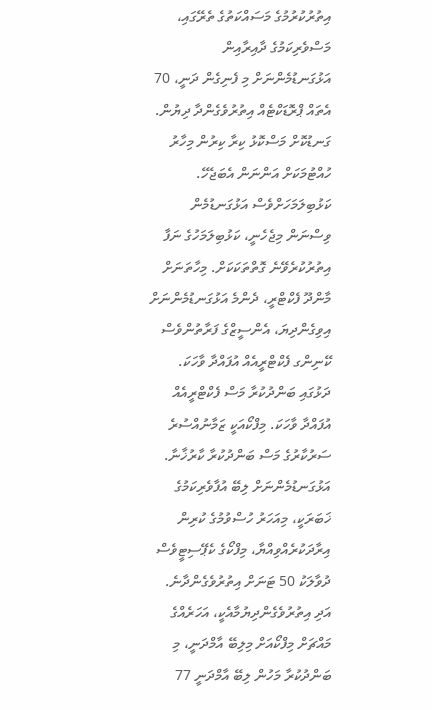އިތުރުކުރުމުގެ މަސައްކަތުގެ ތެރޭގައި، މަސްވެރިކަމުގެ ދާއިރާއިން އަޅުގަނޑުމެންނަށް މި ފެނިގެން ދަނީ، 70 އެތައް ޕްރޮޑަކްޓެއް އިތުރުވެގެންދާ ދިޔުން. ގަނޑުކޮށް މަސްކޮޅު ކިރާ ކިރުން މިހާރު ހުއްޓުމަކަށް އަންނަން އެބަޖެހޭ. ކަޅުބިލަމަހަށްވެސް އަޅުގަނޑުމެން ވިސްނަން މިޖެހެނީ، ކަޅުބިލަމަހުގެ ނަފާ އިތުރުކުރެވޭނެ ގޮތްތަކަކަށް. މިހާތަނަށް މާންދޫ ފެކްޓްރީ، ދެންމެ އަޅުގަނޑުމެންނަށް އިވިގެންދިޔަ، އެންސީޒްގެ ފަރާތުންވެސް ކޭނިންގ ފެކްޓްރީއެއް އުފައްދާ ވާހަކަ. ދަޅުގައި ބަންދުކުރާ މަސް ފެކްޓްރީއެއް އުފައްދާ ވާހަކަ. މިފްކޯއަކީ ޒަމާނުއްސުރެ ސަރުކާރުގެ މަސް ބަންދުކުރާ ކާރުޚާނާ. އަޅުގަނޑުމެންނަށް ލިބޭ އުފާވެރިކަމުގެ ޚަބަރަކީ، މިއަހަރު ހުސްވުމުގެ ކުރިން އިރާދަކުރެއްވިއްޔާ، މިފްކޯގެ ކެޕޭސިޓީވެސް ދުވާލަކު 50 ޓަނަށް އިތުރުވެގެންދާނެ. އަދި އިތުރުވެގެންދިޔުމާއެކީ، އަހަރެއްގެ މައްޗަށް މިފްކޯއަށް މިލިބޭ އާމްދަނީ، މި ބަންދުކުރާ މަހުން ލިބޭ އާމްދަނީ 77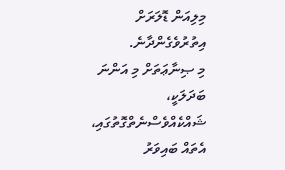މިލިއަން ޑޮލަރަށް އިތުރުވެގެންދާނެ.
މި ޞިނާޢަތަށް މި އަންނަ ބަދަލަކީ، ޝައްކެއްވެސްނެތްގޮތުގައި، އެތައް ބައިވަރު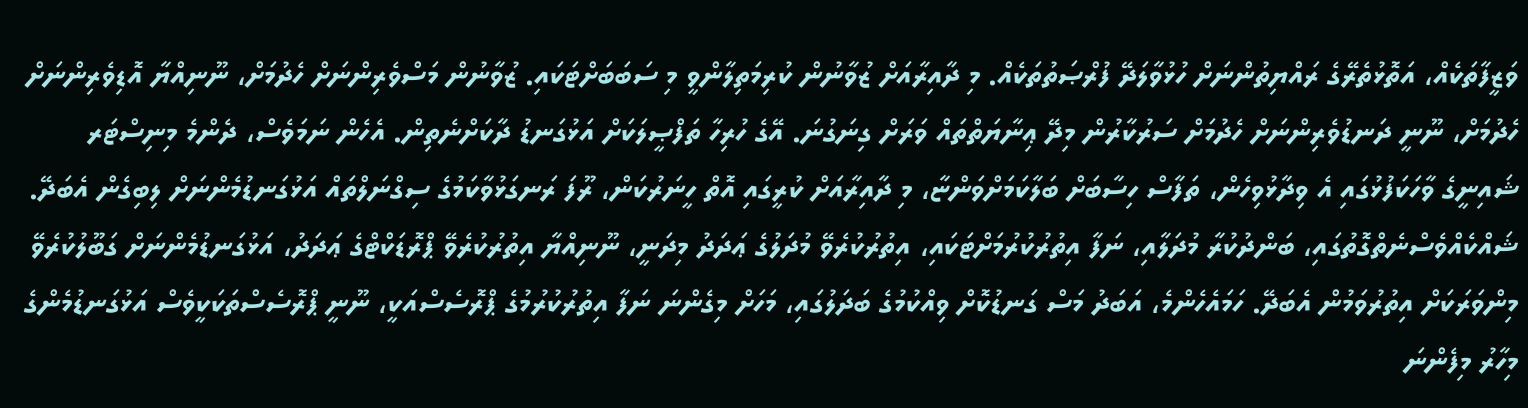ވަޒީފާތަކެއް، އަތޮޅުތެރޭގެ ރައްޔިތުންނަށް ހުޅުވާލަދޭ ފުރްޞަތުތަކެއް. މި ދާއިރާއަށް ޒުވާނުން ކުރިމަތިލާންވީ މި ސަބަބަށްޓަކައި. ޒުވާނުން މަސްވެރިންނަށް ހެދުމަށް، ނޫނިއްޔާ އޮޑިވެރިންނަށް ހެދުމަށް، ނޫނީ ދަނޑުވެރިންނަށް ހެދުމަށް ސަރުކާރުން މިދޭ ޢިނާޔަތްތައް ވަރަށް ގިނަގުނަ. އޭގެ ހުރިހާ ތަފްޞީލަކަށް އަޅުގަނޑު ދާކަށްނެތިން. އެހެން ނަމަވެސް، ދެންމެ މިނިސްޓަރ ޝައިނީގެ ވާހަކަފުޅުގައި އެ ވިދާޅުވިހެން، ތަފާސް ހިސާބަށް ބަލާކަމަށްވަންޏާ، މި ދާއިރާއަށް ކުރީގައި އޮތް ހީނަރުކަން، ރޫފަ ރަނގަޅުވާކަމުގެ ސިގްނަލްތައް އަޅުގަނޑުމެންނަށް ލިބިގެން އެބަދޭ. ޝައްކެއްވެސްނެތްގޮތުގައި، ބަންދުކުރާ މުދަލާއި، ނަފާ އިތުރުކުރުމަށްޓަކައި، އިތުރުކުރެވޭ މުދަލުގެ ޢަދަދު މިދަނީ، ނޫނިއްޔާ އިތުރުކުރެވޭ ޕްރޮޑަކްޓްގެ ޢަދަދު، އަޅުގަނޑުމެންނަށް ގަބޫލުކުރެވޭ މިންވަރަކަށް އިތުރުވަމުން އެބަދޭ. ހަމައެހެންމެ، އަބަދު މަސް ގަނޑުކޮށް ވިއްކުމުގެ ބަދަލުގައި، މަހަށް މިގެންނަ ނަފާ އިތުރުކުރުމުގެ ޕްރޮސެސްއަކީ، ނޫނީ ޕްރޮސެސްތަކަކީވެސް އަޅުގަނޑުމެންގެ މިހާރު މިފެންނަ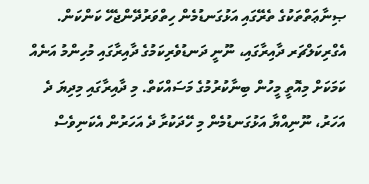ޞިނާޢަތްތަކުގެ ތެރޭގައި އަޅުގަނޑުމެން ހިތްވަރުދޭންޖެހޭ ކަންކަން.
އެގްރިކަލްޗަރ ދާއިރާގައި، ނޫނީ ދަނޑުވެރިކަމުގެ ދާއިރާގައި މުހިންމު އަނެއް ކަމަކަށް މިއޮތީ މީހުން ބިނާކުރުމުގެ މަސައްކަތް. މި ދާއިރާގައި މިދިޔަ ދެ އަހަރު، ނޫނިއްޔާ އަޅުގަނޑުމެން މި ހޭދަކުރާ ދެ އަހަރުން އެކަނިވެސް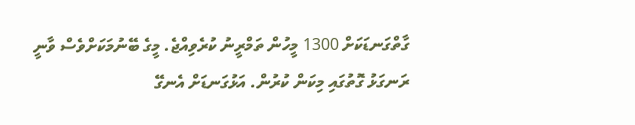ގާތްގަނޑަކަށް 1300 މީހުން ތަމްރީނު ކުރެވިއްޖެ. މީގެ ބޭނުމަކަށްވެސް ވާނީ ރަނގަޅު ގޮތުގައި މިކަން ކުރުން. އަޅުގަނޑަށް އެނގޭ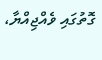ގޮތުގައި ވެއްޖިއްޔާ،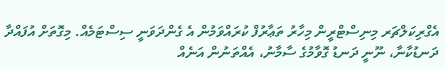އެގްރިކަލްޗަރ މިނިސްޓްރީން މިހާރު ތަޢާރުފް ކުރައްވަމުން އެ ގެންދަވަނީ ސިސްޓަމެއް. މިގޮތަށް އުފައްދާ ދަނޑުކާނާ، ނޫނީ ދަނޑު ގޮވާމުގެ ސާމާނު، އެއްތަނުން އަނެއް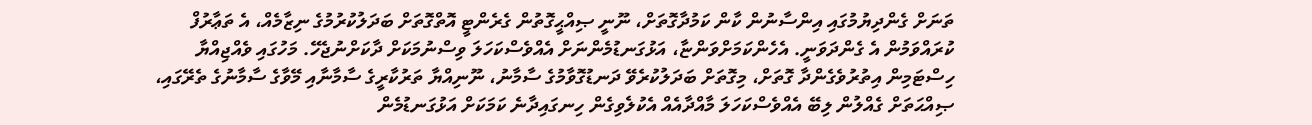ތަނަށް ގެންދިޔުމުގައި އިންސާނުން ކާން ކަމުދާގޮތަށް، ނޫނީ ޞިއްޙީގޮތުން ގެރެންޓީ އޮތްގޮތަށް ބަދަލުކުރުމުގެ ނިޒާމެއް، އެ ތަޢާރުފް ކުރައްވަމުން އެ ގެންދަވަނީ. އެހެންކަމަށްވަންޏާ، އަޅުގަނޑުމެންނަށް އެއްވެސްކަހަލަ ވިސްނުމަކަށް ދާކަށްނުޖެހޭ. މަހުގައި ވެއްޖިއްޔާ ހިސްޓަމިން އިތުރުވެގެންދާ ގޮތަށް، މިގޮތަށް ބަދަލުކުރެވޭ ދަނޑުގޮވާމުގެ ސާމާނު، ނޫނިއްޔާ ތަރުކާރީގެ ސާމާނާއި މޭވާގެ ސާމާނުގެ ތެރޭގައި، ޞިއްޙަތަށް ގެއްލުން ލިބޭ އެއްވެސްކަހަލަ މާއްދާއެއް އެކުލެވިގެން ހިނގައިދާނެ ކަމަކަށް އަޅުގަނޑުމެން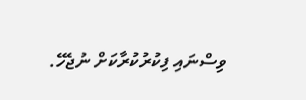ވިސްނައި ފިކުރުކުރާކަށް ނުޖެހޭ.